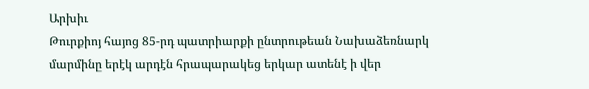Արխիւ
Թուրքիոյ հայոց 85-րդ պատրիարքի ընտրութեան Նախաձեռնարկ մարմինը երէկ արդէն հրապարակեց երկար ատենէ ի վեր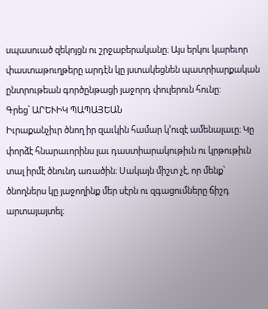սպասուած զեկոյցն ու շրջաբերականը։ Այս երկու կարեւոր փաստաթուղթերը արդէն կը յստակեցնեն պատրիարքական ընտրութեան գործընթացի յաջորդ փուլերուն հունը:
Գրեց՝ ԱՐԵՒԻԿ ՊԱՊԱՅԵԱՆ
Իւրաքանչիւր ծնող իր զաւկին համար կ՚ուզէ ամենալաւը։ Կը փորձէ հնարաւորինս լաւ դաստիարակութիւն ու կրթութիւն տալ իրմէ ծնունդ առածին։ Սակայն միշտ չէ, որ մենք՝ ծնողներս կը յաջողինք մեր սէրն ու զգացումները ճիշդ արտայայտել։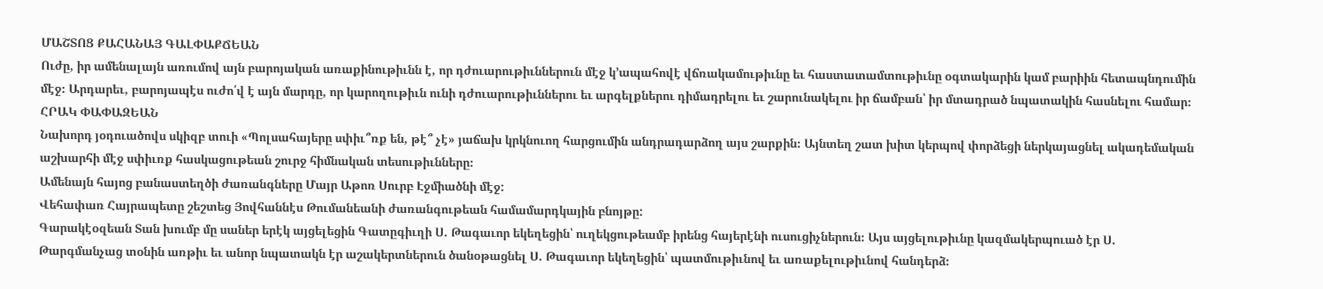ՄԱՇՏՈՑ ՔԱՀԱՆԱՅ ԳԱԼՓԱՔՃԵԱՆ
Ուժը, իր ամենալայն առումով այն բարոյական առաքինութիւնն է, որ դժուարութիւններուն մէջ կ՚ապահովէ վճռակամութիւնը եւ հաստատամտութիւնը օգտակարին կամ բարիին հետապնդումին մէջ։ Արդարեւ, բարոյապէս ուժո՛վ է այն մարդը, որ կարողութիւն ունի դժուարութիւններու եւ արգելքներու դիմադրելու եւ շարունակելու իր ճամբան՝ իր մտադրած նպատակին հասնելու համար։
ՀՐԱԿ ՓԱՓԱԶԵԱՆ
Նախորդ յօդուածովս սկիզբ տուի «Պոլսահայերը սփիւ՞ռք են, թէ՞ չէ» յաճախ կրկնուող հարցումին անդրադարձող այս շարքին։ Այնտեղ շատ խիտ կերպով փորձեցի ներկայացնել ակադեմական աշխարհի մէջ սփիւռք հասկացութեան շուրջ հիմնական տեսութիւնները։
Ամենայն հայոց բանաստեղծի ժառանգները Մայր Աթոռ Սուրբ Էջմիածնի մէջ:
Վեհափառ Հայրապետը շեշտեց Յովհաննէս Թումանեանի ժառանգութեան համամարդկային բնոյթը:
Գարակէօզեան Տան խումբ մը սաներ երէկ այցելեցին Գատըգիւղի Ս. Թագաւոր եկեղեցին՝ ուղեկցութեամբ իրենց հայերէնի ուսուցիչներուն։ Այս այցելութիւնը կազմակերպուած էր Ս. Թարգմանչաց տօնին առթիւ եւ անոր նպատակն էր աշակերտներուն ծանօթացնել Ս. Թագաւոր եկեղեցին՝ պատմութիւնով եւ առաքելութիւնով հանդերձ։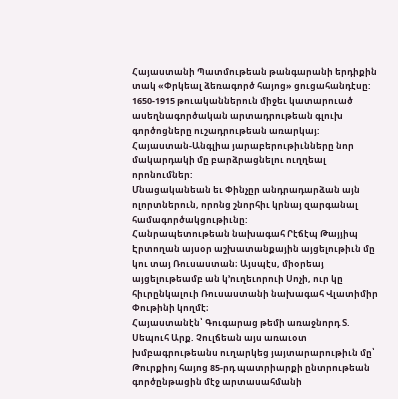Հայաստանի Պատմութեան թանգարանի երդիքին տակ «Փրկեալ ձեռագործ հայոց» ցուցահանդէսը:
1650-1915 թուականներուն միջեւ կատարուած ասեղնագործական արտադրութեան գլուխ գործոցները ուշադրութեան առարկայ:
Հայաստան-Անգլիա յարաբերութիւնները նոր մակարդակի մը բարձրացնելու ուղղեալ որոնումներ:
Մնացականեան եւ Փինչըր անդրադարձան այն ոլորտներուն, որոնց շնորհիւ կրնայ զարգանալ համագործակցութիւնը:
Հանրապետութեան նախագահ Րէճէպ Թայյիպ Էրտողան այսօր աշխատանքային այցելութիւն մը կու տայ Ռուսաստան։ Այսպէս, միօրեայ այցելութեամբ ան կ՚ուղեւորուի Սոչի, ուր կը հիւրընկալուի Ռուսաստանի նախագահ Վլատիմիր Փութինի կողմէ։
Հայաստանէն՝ Գուգարաց թեմի առաջնորդ Տ. Սեպուհ Արք. Չուլճեան այս առաւօտ խմբագրութեանս ուղարկեց յայտարարութիւն մը՝ Թուրքիոյ հայոց 85-րդ պատրիարքի ընտրութեան գործընթացին մէջ արտասահմանի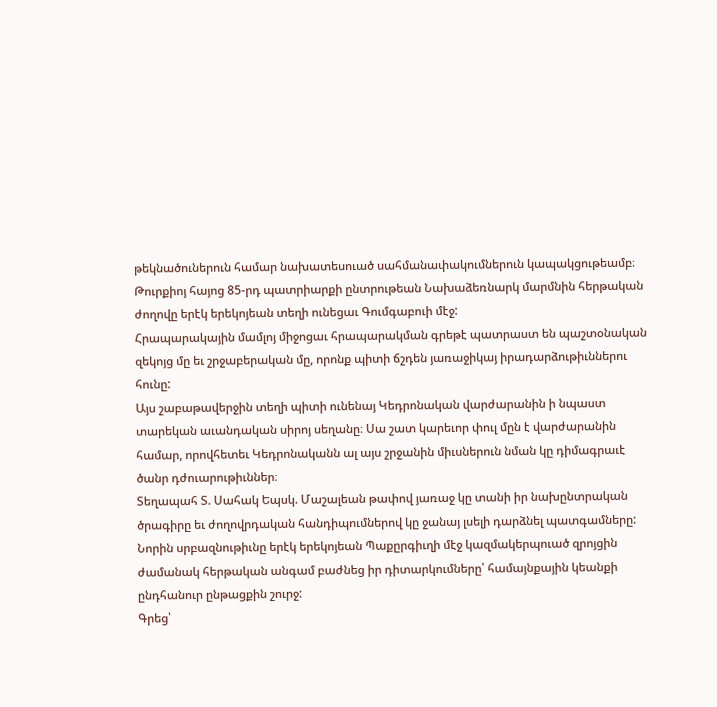թեկնածուներուն համար նախատեսուած սահմանափակումներուն կապակցութեամբ։
Թուրքիոյ հայոց 85-րդ պատրիարքի ընտրութեան Նախաձեռնարկ մարմնին հերթական ժողովը երէկ երեկոյեան տեղի ունեցաւ Գումգաբուի մէջ:
Հրապարակային մամլոյ միջոցաւ հրապարակման գրեթէ պատրաստ են պաշտօնական զեկոյց մը եւ շրջաբերական մը, որոնք պիտի ճշդեն յառաջիկայ իրադարձութիւններու հունը:
Այս շաբաթավերջին տեղի պիտի ունենայ Կեդրոնական վարժարանին ի նպաստ տարեկան աւանդական սիրոյ սեղանը։ Սա շատ կարեւոր փուլ մըն է վարժարանին համար, որովհետեւ Կեդրոնականն ալ այս շրջանին միւսներուն նման կը դիմագրաւէ ծանր դժուարութիւններ։
Տեղապահ Տ. Սահակ Եպսկ. Մաշալեան թափով յառաջ կը տանի իր նախընտրական ծրագիրը եւ ժողովրդական հանդիպումներով կը ջանայ լսելի դարձնել պատգամները:
Նորին սրբազնութիւնը երէկ երեկոյեան Պաքըրգիւղի մէջ կազմակերպուած զրոյցին ժամանակ հերթական անգամ բաժնեց իր դիտարկումները՝ համայնքային կեանքի ընդհանուր ընթացքին շուրջ:
Գրեց՝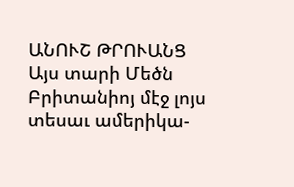ԱՆՈՒՇ ԹՐՈՒԱՆՑ
Այս տարի Մեծն Բրիտանիոյ մէջ լոյս տեսաւ ամերիկա-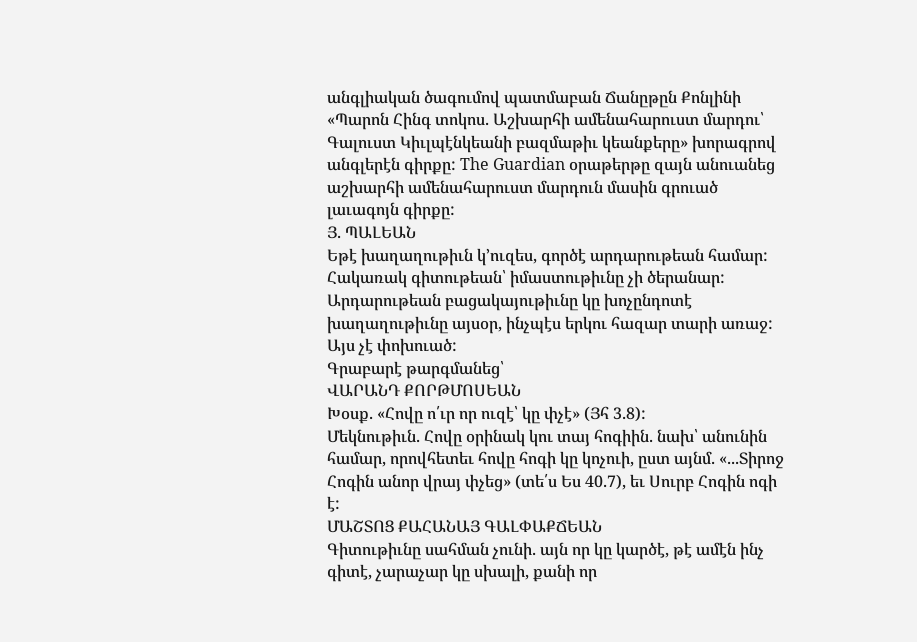անգլիական ծագումով պատմաբան Ճանըթըն Քոնլինի «Պարոն Հինգ տոկոս. Աշխարհի ամենահարուստ մարդու՝ Գալուստ Կիւլպէնկեանի բազմաթիւ կեանքերը» խորագրով անգլերէն գիրքը: The Guardian օրաթերթը զայն անուանեց աշխարհի ամենահարուստ մարդուն մասին գրուած լաւագոյն գիրքը:
Յ. ՊԱԼԵԱՆ
Եթէ խաղաղութիւն կ՚ուզես, գործէ արդարութեան համար: Հակառակ գիտութեան՝ իմաստութիւնը չի ծերանար: Արդարութեան բացակայութիւնը կը խոչընդոտէ խաղաղութիւնը այսօր, ինչպէս երկու հազար տարի առաջ: Այս չէ փոխուած:
Գրաբարէ թարգմանեց՝
ՎԱՐԱՆԴ ՔՈՐԹՄՈՍԵԱՆ
Խօսք. «Հովը ո՛ւր որ ուզէ՝ կը փչէ» (Յհ 3.8):
Մեկնութիւն. Հովը օրինակ կու տայ հոգիին. նախ՝ անունին համար, որովհետեւ հովը հոգի կը կոչուի, ըստ այնմ. «...Տիրոջ Հոգին անոր վրայ փչեց» (տե՛ս Ես 40.7), եւ Սուրբ Հոգին ոգի է:
ՄԱՇՏՈՑ ՔԱՀԱՆԱՅ ԳԱԼՓԱՔՃԵԱՆ
Գիտութիւնը սահման չունի. այն որ կը կարծէ, թէ ամէն ինչ գիտէ, չարաչար կը սխալի, քանի որ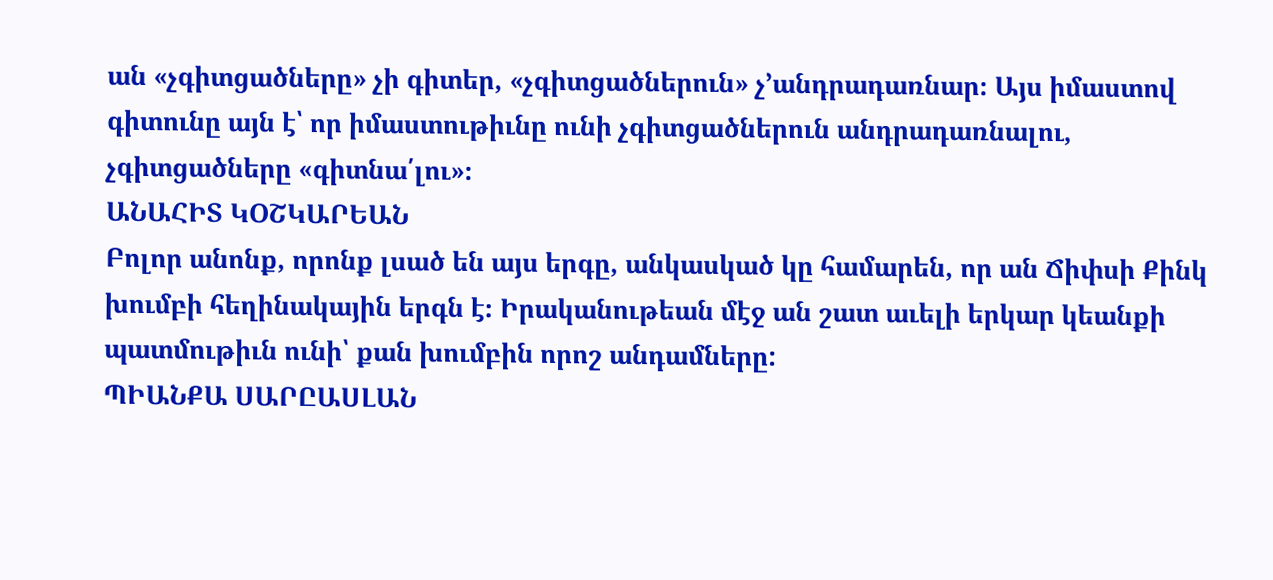ան «չգիտցածները» չի գիտեր, «չգիտցածներուն» չ՚անդրադառնար։ Այս իմաստով գիտունը այն է՝ որ իմաստութիւնը ունի չգիտցածներուն անդրադառնալու, չգիտցածները «գիտնա՛լու»։
ԱՆԱՀԻՏ ԿՕՇԿԱՐԵԱՆ
Բոլոր անոնք, որոնք լսած են այս երգը, անկասկած կը համարեն, որ ան Ճիփսի Քինկ խումբի հեղինակային երգն է։ Իրականութեան մէջ ան շատ աւելի երկար կեանքի պատմութիւն ունի՝ քան խումբին որոշ անդամները:
ՊԻԱՆՔԱ ՍԱՐԸԱՍԼԱՆ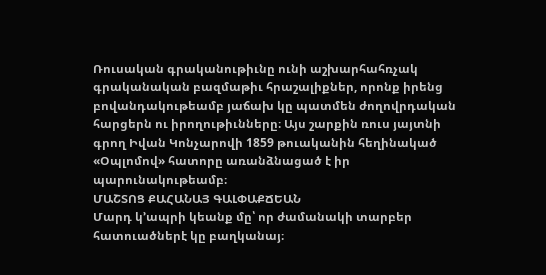Ռուսական գրականութիւնը ունի աշխարհահռչակ գրականական բազմաթիւ հրաշալիքներ, որոնք իրենց բովանդակութեամբ յաճախ կը պատմեն ժողովրդական հարցերն ու իրողութիւնները։ Այս շարքին ռուս յայտնի գրող Իվան Կոնչարովի 1859 թուականին հեղինակած «Օպլոմով» հատորը առանձնացած է իր պարունակութեամբ։
ՄԱՇՏՈՑ ՔԱՀԱՆԱՅ ԳԱԼՓԱՔՃԵԱՆ
Մարդ կ՚ապրի կեանք մը՝ որ ժամանակի տարբեր հատուածներէ կը բաղկանայ։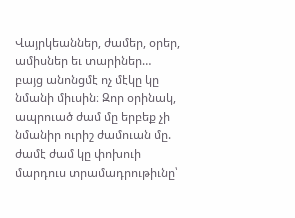Վայրկեաններ, ժամեր, օրեր, ամիսներ եւ տարիներ… բայց անոնցմէ ոչ մէկը կը նմանի միւսին։ Զոր օրինակ, ապրուած ժամ մը երբեք չի նմանիր ուրիշ ժամուան մը. ժամէ ժամ կը փոխուի մարդուս տրամադրութիւնը՝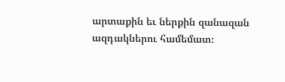արտաքին եւ ներքին զանազան ազդակներու համեմատ։